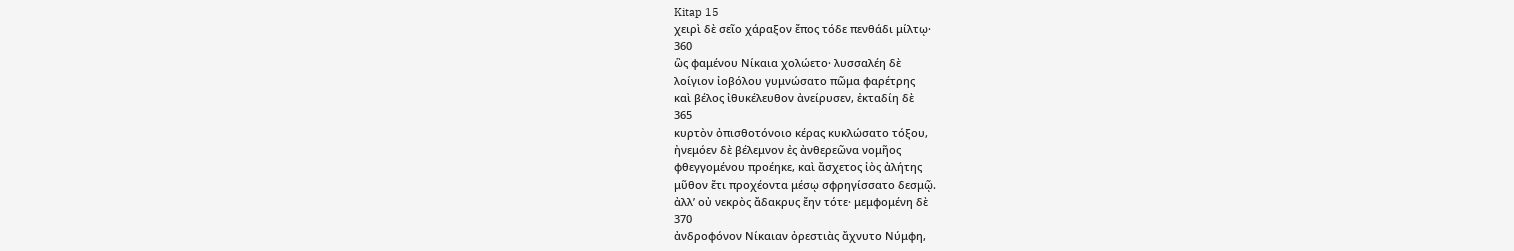Kitap 15
χειρὶ δὲ σεῖο χάραξον ἔπος τόδε πενθάδι μίλτῳ·
360
ὣς φαμένου Νίκαια χολώετο· λυσσαλέη δὲ
λοίγιον ἰοβόλου γυμνώσατο πῶμα φαρέτρης
καὶ βέλος ἰθυκέλευθον ἀνείρυσεν, ἐκταδίη δὲ
365
κυρτὸν ὀπισθοτόνοιο κέρας κυκλώσατο τόξου,
ἠνεμόεν δὲ βέλεμνον ἐς ἀνθερεῶνα νομῆος
φθεγγομένου προέηκε, καὶ ἄσχετος ἰὸς ἀλήτης
μῦθον ἔτι προχέοντα μέσῳ σφρηγίσσατο δεσμῷ.
ἀλλʼ οὐ νεκρὸς ἄδακρυς ἔην τότε· μεμφομένη δὲ
370
ἀνδροφόνον Νίκαιαν ὀρεστιὰς ἄχνυτο Νύμφη,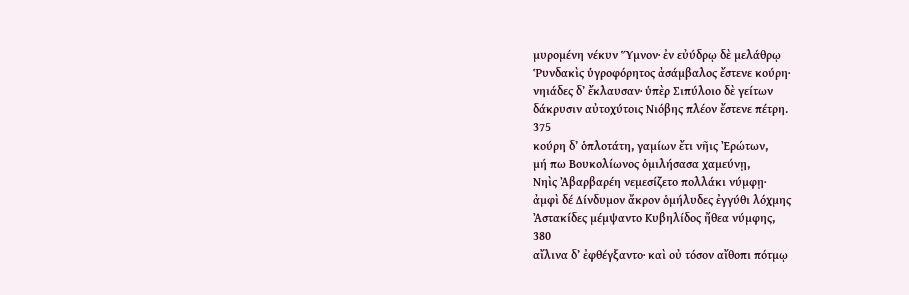μυρομένη νέκυν Ὕμνον· ἐν εὐύδρῳ δὲ μελάθρῳ
Ῥυνδακὶς ὑγροφόρητος ἀσάμβαλος ἔστενε κούρη·
νηιάδες δʼ ἔκλαυσαν· ὑπὲρ Σιπύλοιο δὲ γείτων
δάκρυσιν αὐτοχύτοις Νιόβης πλέον ἔστενε πέτρη.
375
κούρη δʼ ὁπλοτάτη, γαμίων ἔτι νῆις Ἐρώτων,
μή πω Βουκολίωνος ὁμιλήσασα χαμεύνῃ,
Νηὶς Ἀβαρβαρέη νεμεσίζετο πολλάκι νύμφῃ·
ἀμφὶ δέ Δίνδυμον ἄκρον ὁμήλυδες ἐγγύθι λόχμης
Ἀστακίδες μέμψαντο Κυβηλίδος ἤθεα νύμφης,
380
αἴλινα δʼ ἐφθέγξαντο· καὶ οὐ τόσον αἴθοπι πότμῳ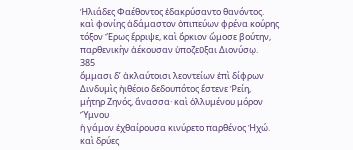Ἡλιάδες Φαέθοντος ἐδακρύσαντο θανόντος.
καὶ φονίης ἀδάμαστον ὀπιπεύων φρένα κούρης
τόξον Ἔρως ἔρριψε, καὶ ὅρκιον ὤμοσε βούτην,
παρθενικὴν ἀέκουσαν ὑποζεῦξαι Διονύσῳ.
385
ὄμμασι δʼ ἀκλαύτοισι λεοντείων ἐπὶ δίφρων
Δινδυμὶς ἠιθέοιο δεδουπότος ἔστενε Ῥείη,
μήτηρ Ζηνός, ἄνασσα· καὶ ὀλλυμένου μόρον Ὕμνου
ἡ γάμον ἐχθαίρουσα κινύρετο παρθένος Ἠχώ.
καὶ δρύες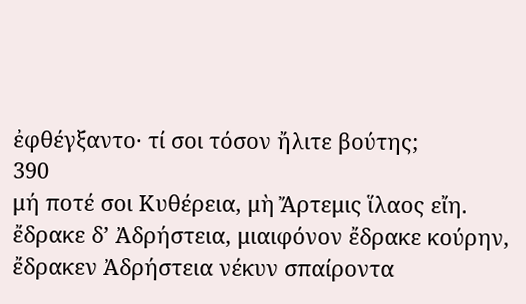ἐφθέγξαντο· τί σοι τόσον ἤλιτε βούτης;
390
μή ποτέ σοι Κυθέρεια, μὴ Ἄρτεμις ἵλαος εἴη.
ἔδρακε δʼ Ἀδρήστεια, μιαιφόνον ἔδρακε κούρην,
ἔδρακεν Ἀδρήστεια νέκυν σπαίροντα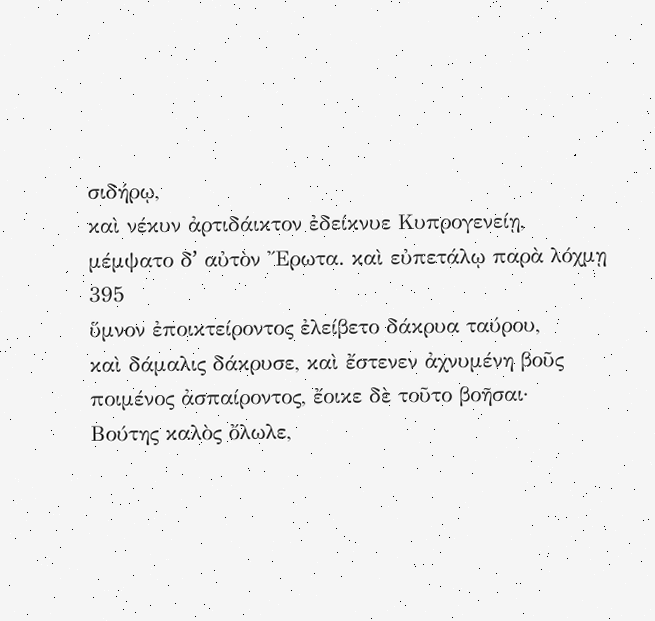σιδήρῳ,
καὶ νέκυν ἀρτιδάικτον ἐδείκνυε Κυπρογενείῃ,
μέμψατο δʼ αὐτὸν Ἔρωτα. καὶ εὐπετάλῳ παρὰ λόχμῃ
395
ὕμνον ἐποικτείροντος ἐλείβετο δάκρυα ταύρου,
καὶ δάμαλις δάκρυσε, καὶ ἔστενεν ἀχνυμένη βοῦς
ποιμένος ἀσπαίροντος, ἔοικε δὲ τοῦτο βοῆσαι·
Βούτης καλὸς ὄλωλε,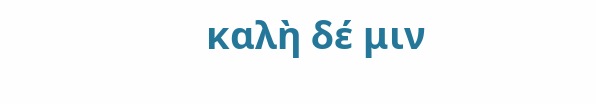καλὴ δέ μιν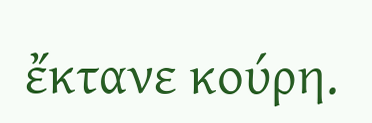ἔκτανε κούρη.